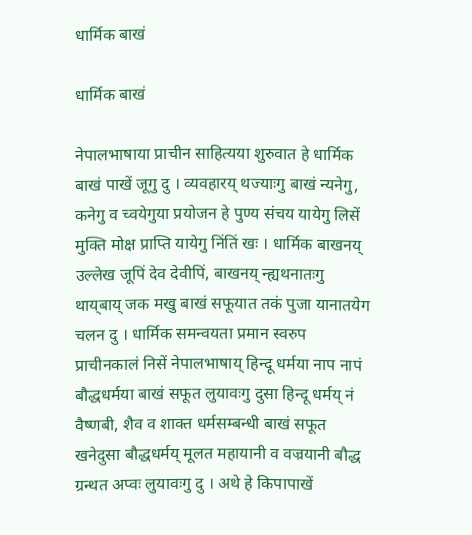धार्मिक बाखं

धार्मिक बाखं

नेपालभाषाया प्राचीन साहित्यया शुरुवात हे धार्मिक बाखं पाखें जूगु दु । व्यवहारय् थज्याःगु बाखं न्यनेगु, कनेगु व च्वयेगुया प्रयोजन हे पुण्य संचय यायेगु लिसें मुक्ति मोक्ष प्राप्ति यायेगु निंतिं खः । धार्मिक बाखनय् उल्लेख जूपिं देव देवीपिं, बाखनय् न्ह्यथनातःगु थाय्‌बाय् जक मखु बाखं सफूयात तकं पुजा यानातयेग चलन दु । धार्मिक समन्वयता प्रमान स्वरुप प्राचीनकालं निसें नेपालभाषाय् हिन्दू धर्मया नाप नापं बौद्धधर्मया बाखं सफूत लुयावःगु दुसा हिन्दू धर्मय् नं वैष्णबी, शैव व शाक्त धर्मसम्बन्धी बाखं सफूत खनेदुसा बौद्धधर्मय् मूलत महायानी व वज्रयानी बौद्ध ग्रन्थत अप्वः लुयावःगु दु । अथे हे किपापाखें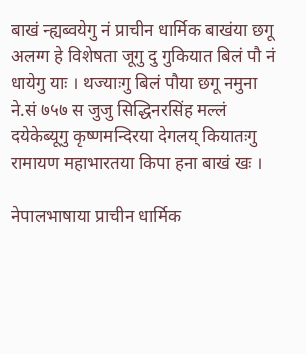बाखं न्ह्यब्वयेगु नं प्राचीन धार्मिक बाखंया छगू अलग्ग हे विशेषता जूगु दु गुकियात बिलं पौ नं धायेगु याः । थज्याःगु बिलं पौया छगू नमुना ने.सं ७५७ स जुजु सिद्धिनरसिंह मल्लं दयेकेब्यूगु कृष्णमन्दिरया देगलय् कियातःगु रामायण महाभारतया किपा हना बाखं खः ।

नेपालभाषाया प्राचीन धार्मिक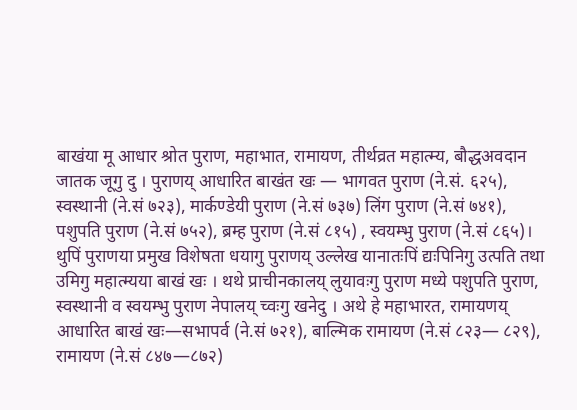बाखंया मू आधार श्रोत पुराण, महाभात, रामायण, तीर्थव्रत महात्म्य, बौद्धअवदान जातक जूगु दु । पुराणय् आधारित बाखंत खः — भागवत पुराण (ने.सं. ६२५), स्वस्थानी (ने.सं ७२३), मार्कण्डेयी पुराण (ने.सं ७३७) लिंग पुराण (ने.सं ७४१), पशुपति पुराण (ने.सं ७५२), ब्रम्ह पुराण (ने.सं ८१५) , स्वयम्भु पुराण (ने.सं ८६५)। थुपिं पुराणया प्रमुख विशेषता धयागु पुराणय् उल्लेख यानातःपिं द्यःपिनिगु उत्पति तथा उमिगु महात्म्यया बाखं खः । थथे प्राचीनकालय् लुयावःगु पुराण मध्ये पशुपति पुराण, स्वस्थानी व स्वयम्भु पुराण नेपालय् च्वःगु खनेदु । अथे हे महाभारत, रामायणय् आधारित बाखं खः—सभापर्व (ने.सं ७२१), बाल्मिक रामायण (ने.सं ८२३— ८२९), रामायण (ने.सं ८४७—८७२)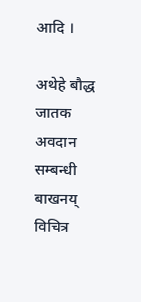आदि ।

अथेहे बौद्ध जातक अवदान सम्बन्धी बाखनय् विचित्र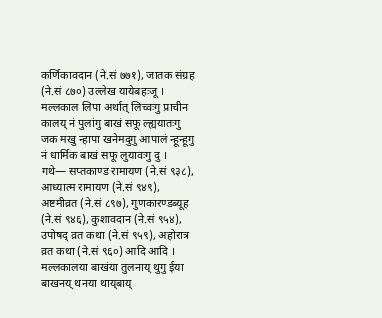कर्णिकावदान (ने.सं ७७१), जातक संग्रह (ने.सं ८७०) उल्लेख यायेबहःजू । मल्लकाल लिपा अर्थात् लिच्वःगु प्राचीन कालय् नं पुलांगु बाखं सफू ल्ह्ययातःगु जक मखु न्हापा खनेमदुगु आपालं न्हून्हूगु नं धार्मिक बाखं सफू लुयावःगु दु । गथे— सप्तकाण्ड रामायण (ने.सं ९३८), आध्यात्म रामायण (ने.सं ९४९), अष्टमीव्रत (ने.सं ८९७), गुणकारण्डब्यूह (ने.सं ९४६), कुशावदान (ने.सं ९५४), उपोषद् व्रत कथा (ने.सं ९५९), अहोरात्र व्रत कथा (ने.सं ९६०) आदि आदि । मल्लकालया बाखंया तुलनाय् थुगु ईया बाखनय् थनया थाय्‌बाय्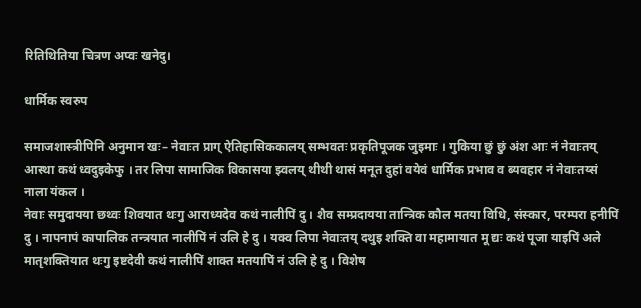रितिथितिया चित्रण अप्वः खनेदु।

धार्मिक स्वरुप

समाजशास्त्रीपिनि अनुमान खः– नेवाःत प्राग् ऐतिहासिककालय् सम्भवतः प्रकृतिपूजक जुइमाः । गुकिया छुं छुं अंश आः नं नेवाःतय् आस्था कथं ध्वदुइकेफु । तर लिपा सामाजिक विकासया झ्वलय् थीथी थासं मनूत दुहां वयेवं धार्मिक प्रभाव व ब्यवहार नं नेवाःतय्सं नाला यंकल ।
नेवाः समुदायया छथ्वः शिवयात थःगु आराध्यदेव कथं नालीपिं दु । शैव सम्प्रदायया तान्त्रिक कौल मतया विधि, संस्कार, परम्परा हनीपिं दु । नापनापं कापालिक तन्त्रयात नालीपिं नं उलि हे दु । यक्व लिपा नेवाःतय् दथुइ शक्ति वा महामायात मू द्यः कथं पूजा याइपिं अले मातृशक्तियात थःगु इष्टदेवी कथं नालीपिं शाक्त मतयापिं नं उलि हे दु । विशेष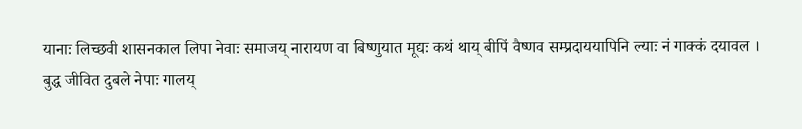यानाः लिच्छवी शासनकाल लिपा नेवाः समाजय् नारायण वा बिष्णुयात मूद्यः कथं थाय् बीपिं वैष्णव सम्प्रदाययापिनि ल्याः नं गाक्कं दयावल ।
बुद्ध जीवित दुबले नेपाः गालय्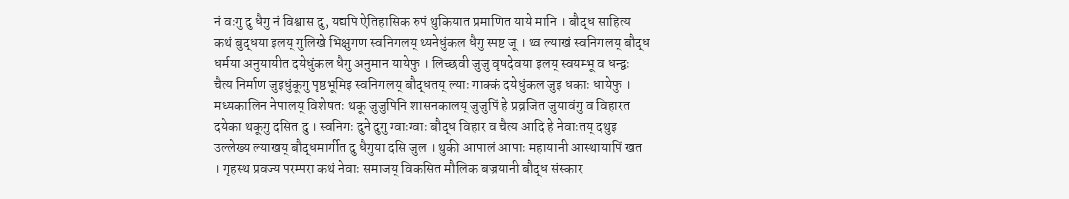नं वःगु दु धैगु नं विश्वास दु, यद्यपि ऐतिहासिक रुपं थुकियात प्रमाणित याये मानि । बौद्ध साहित्य कथं बुद्धया इलय् गुलिखे भिक्षुगण स्वनिगलय् थ्यनेधुंकल धैगु स्पष्ट जू । थ्व ल्याखं स्वनिगलय् बौद्ध धर्मया अनुयायीत दयेधुंकल धैगु अनुमान यायेफु । लिच्छवी जुजु वृषदेवया इलय् स्वयम्भू व धन्द्वः चैत्य निर्माण जुइधुंकूगु पृष्ठभूमिइ स्वनिगलय् बौद्धतय् ल्याः गाक्कं दयेधुंकल जुइ धकाः धायेफु । मध्यकालिन नेपालय् विशेषतः थकू जुजुपिनि शासनकालय् जुजुपिं हे प्रव्रजित जुयावंगु व विहारत दयेका थकूगु दसित दु । स्वनिगः दुने दुगु ग्वाःग्वाः बौद्ध विहार व चैत्य आदि हे नेवाःतय् दथुइ उल्लेख्य ल्याखय् बौद्धमार्गीत दु धैगुया दसि जुल । थुकी आपालं आपाः महायानी आस्थायापिं खत । गृहस्थ प्रवज्य परम्परा कथं नेवाः समाजय् विकसित मौलिक बज्रयानी बौद्ध संस्कार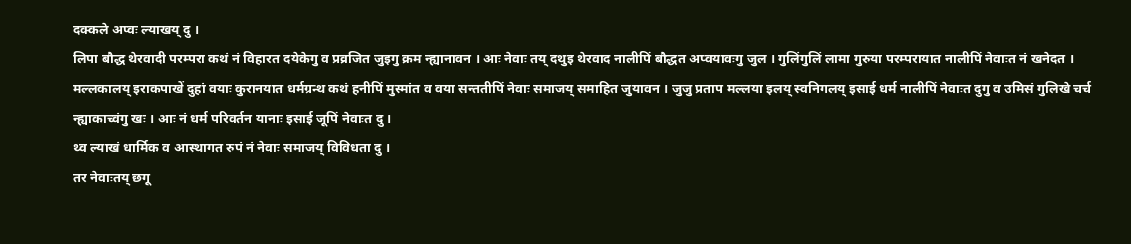दक्कले अप्वः ल्याखय् दु ।
लिपा बौद्ध थेरवादी परम्परा कथं नं विहारत दयेकेगु व प्रव्रजित जुइगु क्रम न्ह्यानावन । आः नेवाः तय् दथुइ थेरवाद नालीपिं बौद्धत अप्वयावःगु जुल । गुलिंगुलिं लामा गुरुया परम्परायात नालीपिं नेवाःत नं खनेदत ।
मल्लकालय् इराकपाखें दुहां वयाः कुरानयात धर्मग्रन्थ कथं हनीपिं मुस्मांत व वया सन्ततीपिं नेवाः समाजय् समाहित जुयावन । जुजु प्रताप मल्लया इलय् स्वनिगलय् इसाई धर्म नालीपिं नेवाःत दुगु व उमिसं गुलिखे चर्च न्ह्याकाच्वंगु खः । आः नं धर्म परिवर्तन यानाः इसाई जूपिं नेवाःत दु ।
थ्व ल्याखं धार्मिक व आस्थागत रुपं नं नेवाः समाजय् विविधता दु ।
तर नेवाःतय् छगू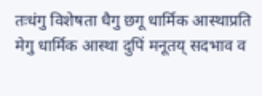तःधंगु विशेषता धैगु छगू धार्मिक आस्थाप्रति मेगु धार्मिक आस्था दुपिं मनूतय् सदभाव व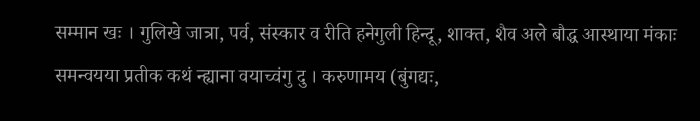सम्मान खः । गुलिखे जात्रा, पर्व, संस्कार व रीति हनेगुली हिन्दू, शाक्त, शैव अले बौद्ध आस्थाया मंकाः समन्वयया प्रतीक कथं न्ह्याना वयाच्वंगु दु । करुणामय (बुंगद्यः,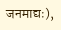जनमाद्यः),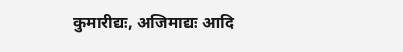कुमारीद्यः, अजिमाद्यः आदि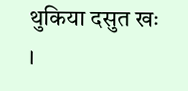थुकिया दसुत खः ।